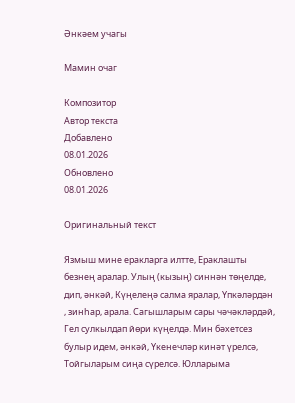Әнкәем учагы

Мамин очаг

Композитор
Автор текста
Добавлено
08.01.2026
Обновлено
08.01.2026

Оригинальный текст

Язмыш мине еракларга илтте, Ераклашты безнең аралар. Улың (кызың) синнән төңелде, дип, әнкәй, Күңелеңә салма яралар, Үпкәләрдән , зинһар, арала. Сагышларым сары чәчәкләрдәй, Гел сулкылдап йөри күңелдә. Мин бәхетсез булыр идем, әнкәй, Үкенечләр кинәт үрелсә, Тойгыларым сиңа сүрелсә. Юлларыма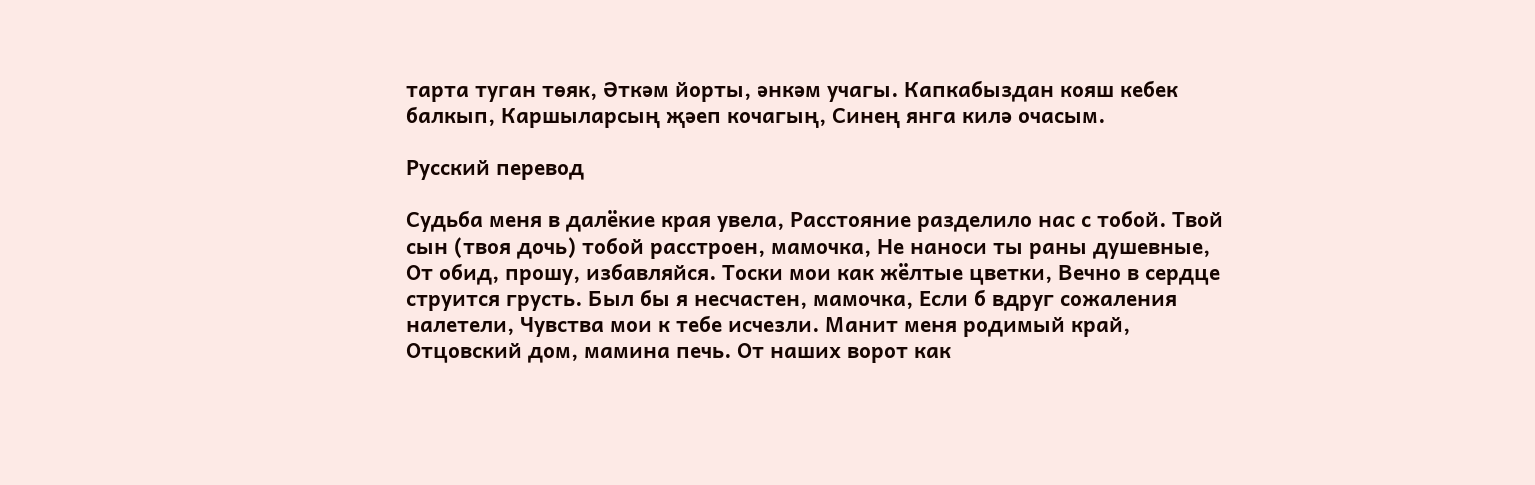тарта туган төяк, Әткәм йорты, әнкәм учагы. Капкабыздан кояш кебек балкып, Каршыларсың җәеп кочагың, Синең янга килә очасым.

Русский перевод

Судьба меня в далёкие края увела, Расстояние разделило нас с тобой. Твой сын (твоя дочь) тобой расстроен, мамочка, Не наноси ты раны душевные, От обид, прошу, избавляйся. Тоски мои как жёлтые цветки, Вечно в сердце струится грусть. Был бы я несчастен, мамочка, Если б вдруг сожаления налетели, Чувства мои к тебе исчезли. Манит меня родимый край, Отцовский дом, мамина печь. От наших ворот как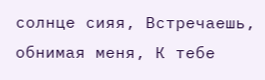солнце сияя, Встречаешь, обнимая меня, К тебе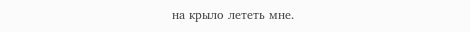на крыло лететь мне.